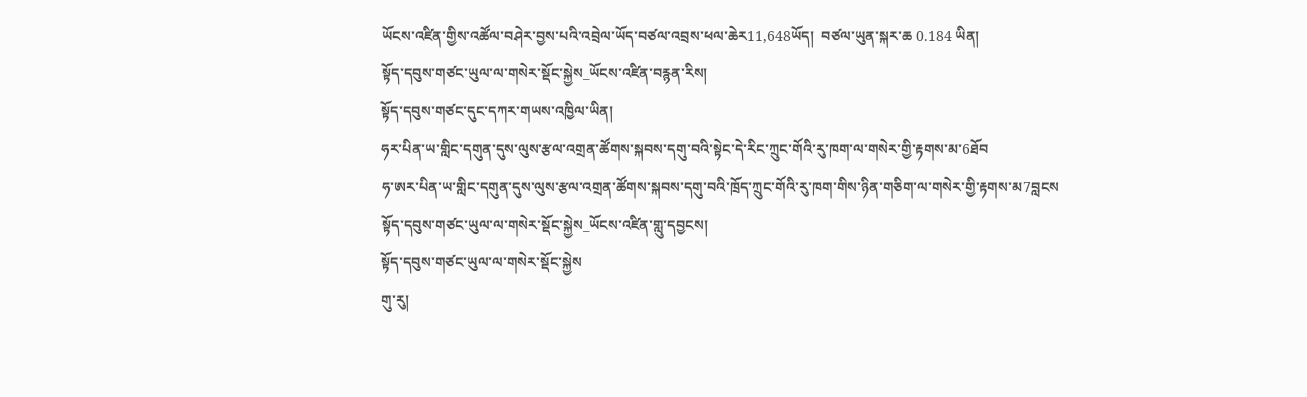ཡོངས་འཛིན་གྱིས་འཚོལ་བཤེར་བྱས་པའི་འབྲེལ་ཡོད་བཙལ་འབྲས་ཕལ་ཆེར11,648ཡོད།  བཙལ་ཡུན་སྐར་ཆ 0.184 ཡིན།
སྟོད་དབུས་གཙང་ཡུལ་ལ་གསེར་སྡོང་སྐྱེས_ཡོངས་འཛིན་བརྙན་རིས།
སྟོད་དབུས་གཙང་དུང་དཀར་གཡས་འཁྱིལ་ཡིན།
ཧར་པིན་ཡ་གླིང་དགུན་དུས་ལུས་རྩལ་འགྲན་ཚོགས་སྐབས་དགུ་བའི་སྟེང་དེ་རིང་ཀྲུང་གོའི་རུ་ཁག་ལ་གསེར་གྱི་རྟགས་མ་6ཐོབ
ཧ་ཨར་པིན་ཡ་གླིང་དགུན་དུས་ལུས་རྩལ་འགྲན་ཚོགས་སྐབས་དགུ་བའི་ཁྲོད་ཀྲུང་གོའི་རུ་ཁག་གིས་ཉིན་གཅིག་ལ་གསེར་གྱི་རྟགས་མ7བླངས
སྟོད་དབུས་གཙང་ཡུལ་ལ་གསེར་སྡོང་སྐྱེས_ཡོངས་འཛིན་གླུ་དབྱངས།
སྟོད་དབུས་གཙང་ཡུལ་ལ་གསེར་སྡོང་སྐྱེས
གུ་རུ།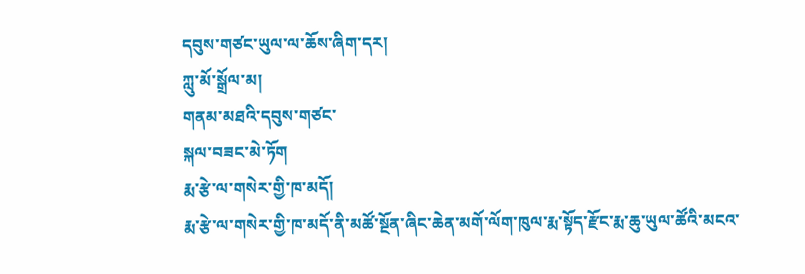དབུས་གཙང་ཡུལ་ལ་ཆོས་ཞིག་དར།
ཀླུ་མོ་སྒྲོལ་མ།
གནམ་མཐའི་དབུས་གཙང་
སྐལ་བཟང་མེ་ཏོག
རྨ་རྩེ་ལ་གསེར་གྱི་ཁ་མདོ།
རྨ་རྩེ་ལ་གསེར་གྱི་ཁ་མདོ་ནི་མཚོ་སྔོན་ཞིང་ཆེན་མགོ་ལོག་ཁུལ་རྨ་སྟོད་རྫོང་རྨ་ཆུ་ཡུལ་ཚོའི་མངའ་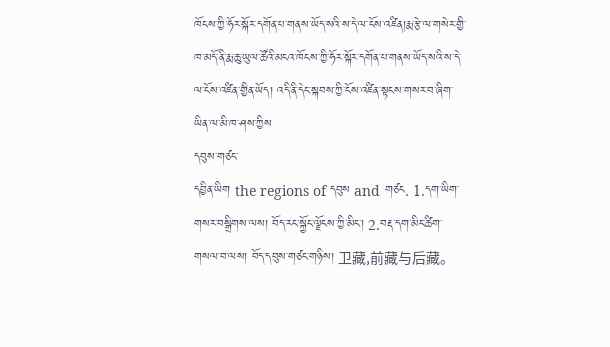ཁོངས་ཀྱི་ཧོར་སྐོར་དགོན་པ་གནས་ཡོད་སའི་ས་དེ་ལ་ངོས་འཛིན།རྨ་རྩེ་ལ་གསེར་གྱི་ཁ་མདོ་ནི་རྨ་ཆུ་ཡུལ་ཚོའི་མངའ་ཁོངས་ཀྱི་ཧོར་སྐོར་དགོན་པ་གནས་ཡོད་སའི་ས་དེ་ལ་ངོས་འཛིན་གྱིན་ཡོད། འདི་ནི་དེང་སྐབས་ཀྱི་ངོས་འཛིན་སྟངས་གསར་བ་ཞིག་ཡིན་ལ་མི་ཁ་ཤས་ཀྱིས
དབུས་གཙང་
དབྱིན་ཡིག the regions of དབུས and གཙང. 1.དག་ཡིག་གསར་བསྒྲིགས་ལས། བོད་རང་སྐྱོང་ལྗོངས་ཀྱི་མིང་། 2.བརྡ་དག་མིང་ཚིག་གསལ་བ་ལས། བོད་དབུས་གཙང་གཉིས། 卫藏,前藏与后藏。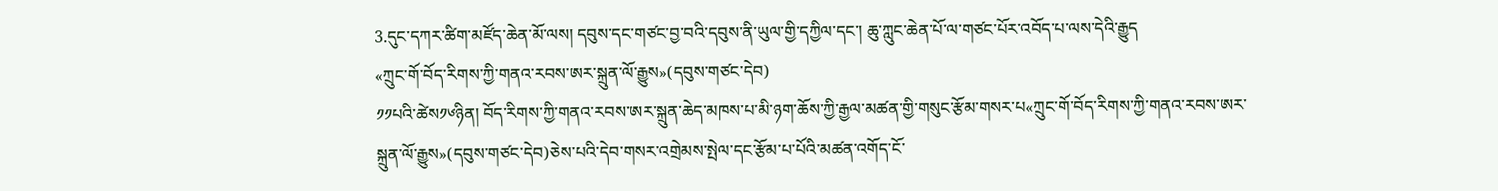3.དུང་དཀར་ཚིག་མཛོད་ཆེན་མོ་ལས། དབུས་དང་གཙང་བྱ་བའི་དབུས་ནི་ཡུལ་གྱི་དཀྱིལ་དང་། ཆུ་ཀླུང་ཆེན་པོ་ལ་གཙང་པོར་འབོད་པ་ལས་དེའི་རྒྱུད
«ཀྲུང་གོ་བོད་རིགས་ཀྱི་གནའ་རབས་ཨར་སྐྲུན་ལོ་རྒྱུས»(དབུས་གཙང་དེབ)
༡༡པའི་ཚེས༡༦ཉིན། བོད་རིགས་ཀྱི་གནའ་རབས་ཨར་སྐྲུན་ཆེད་མཁས་པ་མི་ཉག་ཆོས་ཀྱི་རྒྱལ་མཚན་གྱི་གསུང་རྩོམ་གསར་པ«ཀྲུང་གོ་བོད་རིགས་ཀྱི་གནའ་རབས་ཨར་སྐྲུན་ལོ་རྒྱུས»(དབུས་གཙང་དེབ)ཅེས་པའི་དེབ་གསར་འགྲེམས་སྤེལ་དང་རྩོམ་པ་པོའི་མཚན་འགོད་ངོ་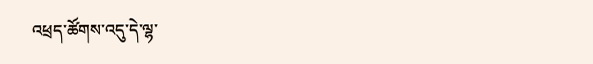འཕྲད་ཚོགས་འདུ་དེ་ལྷ་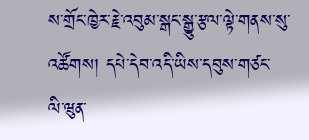ས་གྲོང་ཁྱེར་རྗེ་འབུམ་སྒང་སྒྱུ་རྩལ་ལྟེ་གནས་སུ་འཚོགས། དཔེ་དེབ་འདི་ཡིས་དབུས་གཙང་
ལི་ཝུན་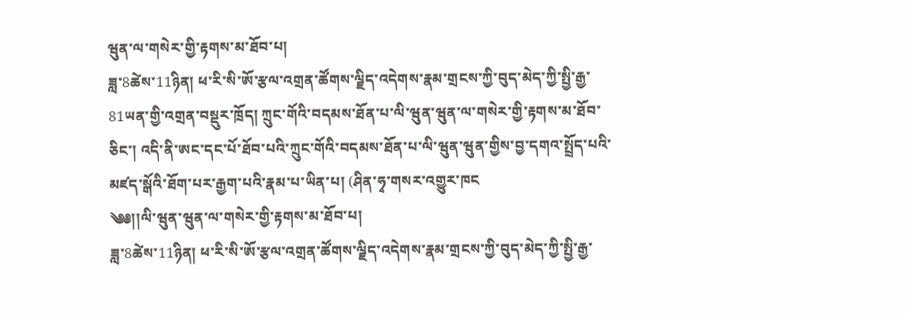ཝུན་ལ་གསེར་གྱི་རྟགས་མ་ཐོབ་པ།
ཟླ་8ཚེས་11ཉིན། ཕ་རི་སི་ཨོ་རྩལ་འགྲན་ཚོགས་ལྗིད་འདེགས་རྣམ་གྲངས་ཀྱི་བུད་མེད་ཀྱི་སྤྱི་རྒྱ་81ཡན་གྱི་འགྲན་བསྡུར་ཁྲོད། ཀྲུང་གོའི་བདམས་ཐོན་པ་ལི་ཝུན་ཝུན་ལ་གསེར་གྱི་རྟགས་མ་ཐོབ་ཅིང་། འདི་ནི་ཨང་དང་པོ་ཐོབ་པའི་ཀྲུང་གོའི་བདམས་ཐོན་པ་ལི་ཝུན་ཝུན་གྱིས་བྱ་དགའ་སྤྲོད་པའི་མཛད་སྒོའི་ཐོག་པར་རྒྱག་པའི་རྣམ་པ་ཡིན་པ། (ཤིན་ཧྭ་གསར་འགྱུར་ཁང
༄༅།།ལི་ཝུན་ཝུན་ལ་གསེར་གྱི་རྟགས་མ་ཐོབ་པ།
ཟླ་8ཚེས་11ཉིན། ཕ་རི་སི་ཨོ་རྩལ་འགྲན་ཚོགས་ལྗིད་འདེགས་རྣམ་གྲངས་ཀྱི་བུད་མེད་ཀྱི་སྤྱི་རྒྱ་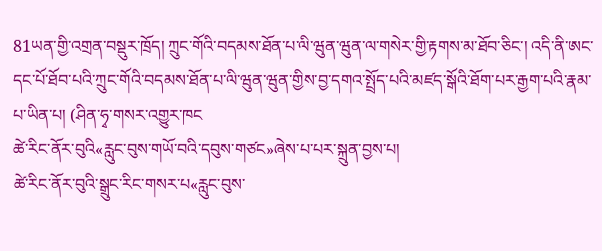81ཡན་གྱི་འགྲན་བསྡུར་ཁྲོད། ཀྲུང་གོའི་བདམས་ཐོན་པ་ལི་ཝུན་ཝུན་ལ་གསེར་གྱི་རྟགས་མ་ཐོབ་ཅིང་། འདི་ནི་ཨང་དང་པོ་ཐོབ་པའི་ཀྲུང་གོའི་བདམས་ཐོན་པ་ལི་ཝུན་ཝུན་གྱིས་བྱ་དགའ་སྤྲོད་པའི་མཛད་སྒོའི་ཐོག་པར་རྒྱག་པའི་རྣམ་པ་ཡིན་པ། (ཤིན་ཧྭ་གསར་འགྱུར་ཁང
ཚེ་རིང་ནོར་བུའི«རླུང་བུས་གཡོ་བའི་དབུས་གཙང»ཞེས་པ་པར་སྐྲུན་བྱས་པ།
ཚེ་རིང་ནོར་བུའི་སྒྲུང་རིང་གསར་པ«རླུང་བུས་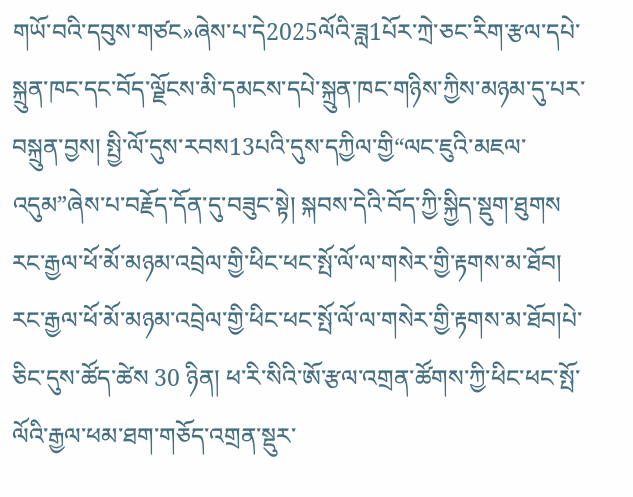གཡོ་བའི་དབུས་གཙང»ཞེས་པ་དེ2025ལོའི་ཟླ1པོར་ཀྲེ་ཅང་རིག་རྩལ་དཔེ་སྐྲུན་ཁང་དང་བོད་ལྗོངས་མི་དམངས་དཔེ་སྐྲུན་ཁང་གཉིས་ཀྱིས་མཉམ་དུ་པར་བསྐྲུན་བྱས། སྤྱི་ལོ་དུས་རབས13པའི་དུས་དཀྱིལ་གྱི“ལང་ཇུའི་མཇལ་འདུམ”ཞེས་པ་བརྗོད་དོན་དུ་བཟུང་སྟེ། སྐབས་དེའི་བོད་ཀྱི་སྐྱིད་སྡུག་ཐུགས
རང་རྒྱལ་ཕོ་མོ་མཉམ་འབྲེལ་གྱི་ཕིང་ཕང་སྤོ་ལོ་ལ་གསེར་གྱི་རྟགས་མ་ཐོབ།
རང་རྒྱལ་ཕོ་མོ་མཉམ་འབྲེལ་གྱི་ཕིང་ཕང་སྤོ་ལོ་ལ་གསེར་གྱི་རྟགས་མ་ཐོབ།པེ་ཅིང་དུས་ཚོད་ཚེས 30 ཉིན། ཕ་རི་སིའི་ཨོ་རྩལ་འགྲན་ཚོགས་ཀྱི་ཕིང་ཕང་སྤོ་ལོའི་རྒྱལ་ཕམ་ཐག་གཅོད་འགྲན་སྡུར་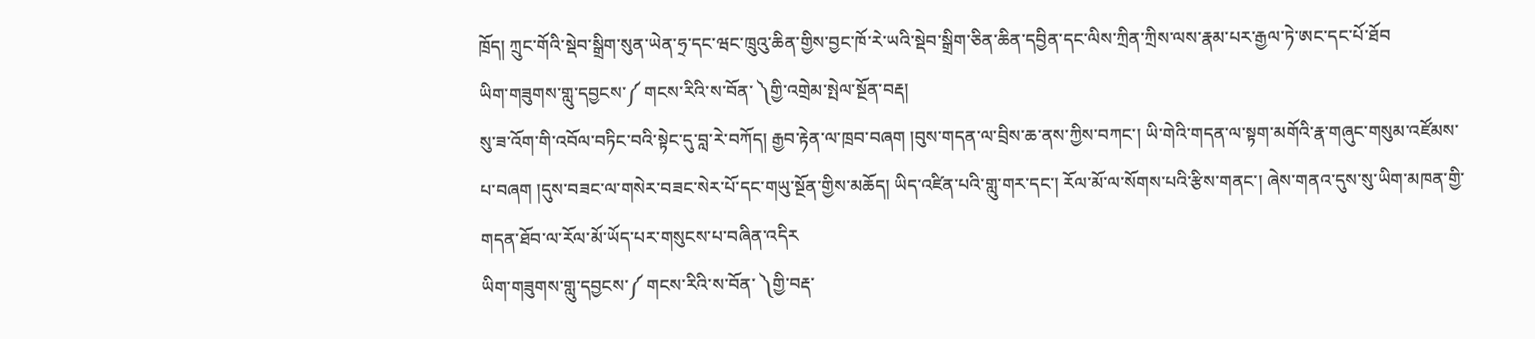ཁྲོད། ཀྲུང་གོའི་སྡེབ་སྒྲིག་སུན་ཡེན་ཧྲ་དང་ཝང་ཁྲུའུ་ཆིན་གྱིས་བྱང་ཁོ་རེ་ཡའི་སྡེབ་སྒྲིག་ཅིན་ཆིན་དབྱིན་དང་ལིས་ཀྲིན་ཀྲིས་ལས་རྣམ་པར་རྒྱལ་ཏེ་ཨང་དང་པོ་ཐོབ
ཡིག་གཟུགས་གླུ་དབྱངས་༼ གངས་རིའི་ས་བོན་ ༽གྱི་འགྲེམ་སྤེལ་སྔོན་བརྡ།
སུ་ཟ་འོག་གི་འབོལ་བཏིང་བའི་སྟེང་དུ་བླ་རེ་བཀོད། རྒྱབ་རྟེན་ལ་ཁྲབ་བཞག །བུས་གདན་ལ་བྲིས་ཆ་ནས་ཀྱིས་བཀང་། ཡི་གེའི་གདན་ལ་སྟག་མགོའི་རྣ་གཞུང་གསུམ་འཛོམས་པ་བཞག །དུས་བཟང་ལ་གསེར་བཟང་སེར་པོ་དང་གཡུ་སྔོན་གྱིས་མཆོད། ཡིད་འཛིན་པའི་གླུ་གར་དང་། རོལ་མོ་ལ་སོགས་པའི་རྩིས་གནང་། ཞེས་གནའ་དུས་སུ་ཡིག་མཁན་གྱི་གདན་ཐོབ་ལ་རོལ་མོ་ཡོད་པར་གསུངས་པ་བཞིན་འདིར
ཡིག་གཟུགས་གླུ་དབྱངས་༼ གངས་རིའི་ས་བོན་ ༽གྱི་བརྡ་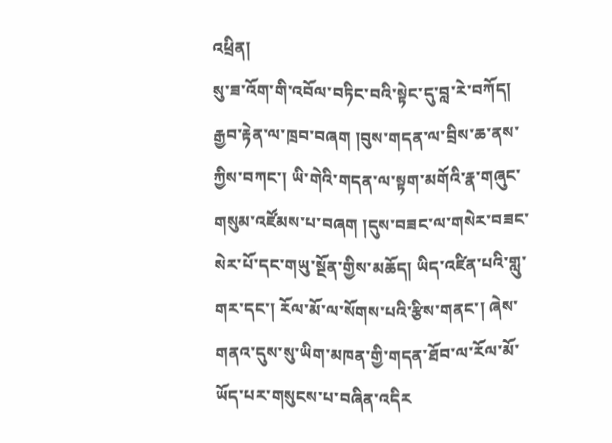འཕྲིན།
སུ་ཟ་འོག་གི་འབོལ་བཏིང་བའི་སྟེང་དུ་བླ་རེ་བཀོད། རྒྱབ་རྟེན་ལ་ཁྲབ་བཞག །བུས་གདན་ལ་བྲིས་ཆ་ནས་ཀྱིས་བཀང་། ཡི་གེའི་གདན་ལ་སྟག་མགོའི་རྣ་གཞུང་གསུམ་འཛོམས་པ་བཞག །དུས་བཟང་ལ་གསེར་བཟང་སེར་པོ་དང་གཡུ་སྔོན་གྱིས་མཆོད། ཡིད་འཛིན་པའི་གླུ་གར་དང་། རོལ་མོ་ལ་སོགས་པའི་རྩིས་གནང་། ཞེས་གནའ་དུས་སུ་ཡིག་མཁན་གྱི་གདན་ཐོབ་ལ་རོལ་མོ་ཡོད་པར་གསུངས་པ་བཞིན་འདིར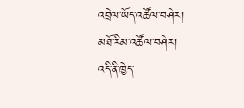འབྲེལ་ཡོད་འཚོལ་བཤེར།
མཐོ་རིམ་འཚོལ་བཤེར།
འདི་ནི་ཁྱེད་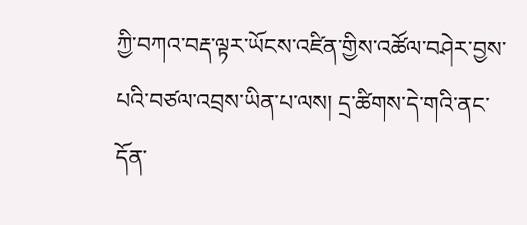ཀྱི་བཀའ་བརྡ་ལྟར་ཡོངས་འཛིན་གྱིས་འཚོལ་བཤེར་བྱས་པའི་བཙལ་འབྲས་ཡིན་པ་ལས། དྲ་ཚིགས་དེ་གའི་ནང་དོན་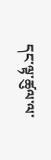དང་ལྟ་ཚུལ་ལ་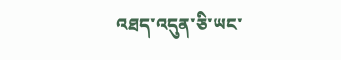འཐད་འདུན་ཅི་ཡང་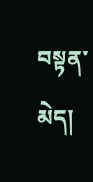བསྟན་མེད།